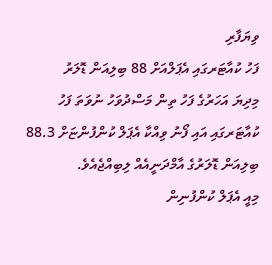ވިޔަފާރި
ފަހު ކުއާޓަރގައި އެޕަލްއަށް 88 ބިލިއަން ޑޮލަރު
މިދިޔަ އަހަރުގެ ފަހު ތިން މަސްދުވަހު ނުވަތަ ފަހު ކުއާޓަރގައި އައި ފޯނު ވިއްކާ އެޕަލް ކުންފުންޏަށް 88.3 ބިލިއަން ޑޮލަރުގެ އާމްދަނީއެއް ލިބިއްޖެއެވެ.
މިއީ އެޕަލް ކުންފުނިން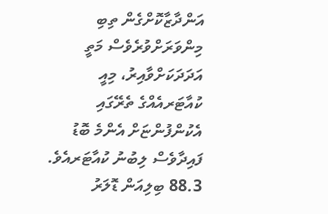އަންދާޒާކޮށްގެން ތިބި މިންވަރަށްވުރެވެސް މަތީ އަދަދަކަށްވާއިރު، މިއީ ކުއާޓަރއެއްގެ ތެރޭގައި އެކުންފުންޏަށް އެންމެ ބޮޑު ފައިދާވެސް ލިބުނު ކުއާޓަރއެވެ. 88.3 ބިލިއަން ޑޮލަރު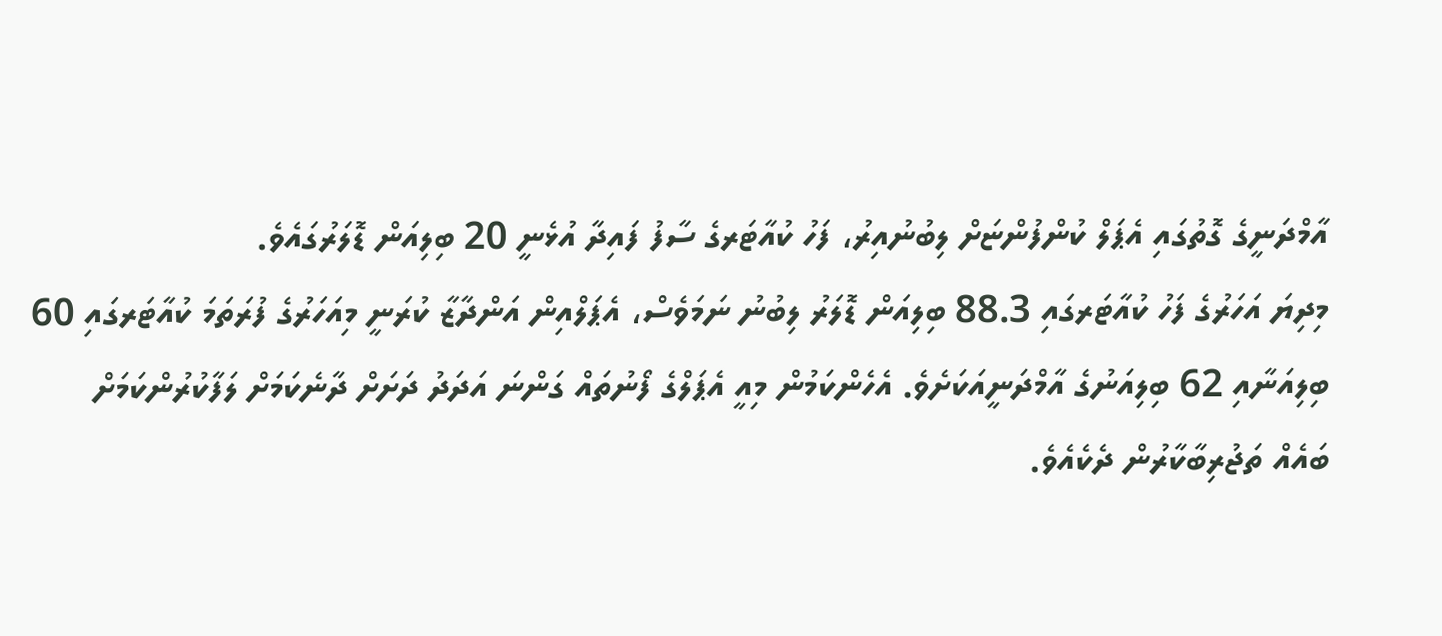އާމްދަނީގެ ގޮތުގައި އެޕަލް ކުންފުންޏަށް ލިބުނުއިރު، ފަހު ކުއާޓަރގެ ސާފު ފައިދާ އުޅެނީ 20 ބިލިއަން ޑޮލަރުގައެވެ.
މިދިޔަ އަހަރުގެ ފަހު ކުއާޓަރގައި 88.3 ބިލިއަން ޑޮލަރު ލިބުނު ނަމަވެސް، އެޕަލްއިން އަންދާޒާ ކުރަނީ މިއަހަރުގެ ފުރަތަމަ ކުއާޓަރގައި 60 ބިލިއަނާއި 62 ބިލިއަނުގެ އާމްދަނީއަކަށެވެ. އެހެންކަމުން މިއީ އެޕަލްގެ ފޯނުތައް ގަންނަ އަދަދު ދަށަށް ދާނެކަމަށް ލަފާކުރުންކަމަށް ބައެއް ތަޖުރިބާކާރުން ދެކެއެވެ.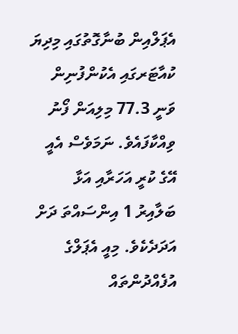އެޕަލްއިން ބުނާގޮތުގައި މިދިޔަ ކުއާޓަރގައި އެކުންފުނިން ވަނީ 77.3 މިލިއަން ފޯނު ވިއްކާފައެވެ. ނަމަވެސް އެއީ އޭގެ ކުރީ އަހަރާއި އަޅާ ބަލާއިރު 1 އިންސައްތަ ދަށް އަދަދެކެވެ. މިއީ އެޕަލްގެ އުފެއްދުންތައް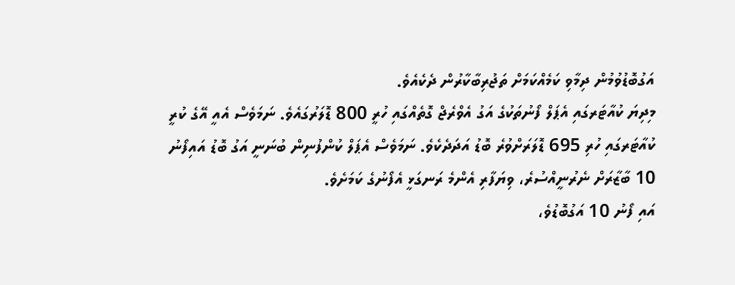އަގުބޮޑުވުމުން ދިމާވި ކަމެއްކަމަށް ތަޖުރިބާކާރުން ދެކެއެވެ.
މިދިޔަ ކުއާޓަރގައި އެޕަލް ފޯނުތަކުގެ އަގު އެވްރެޖް ގޮތެއްގައި ހުރީ 800 ޑޮލަރުގައެވެ. ނަމަވެސް އެއީ އޭގެ ކުރީ ކުއާޓަރގައި ހުރި 695 ޑޮލަރަށްވުރެ ބޮޑު އަދަދެކެވެ. ނަމަވެސް އެޕަލް ކުންފުނިން ބުނަނީ އަގު ބޮޑު އައިފޯނު 10 ބާޒާރަށް ނެރުނީއްސުރެ، ވިޔަފާރި އެންމެ ރަނގަޅީ އެފޯނުގެ ކަމަށެވެ.
އައި ފޯނު 10 އަގުބޮޑުވެ،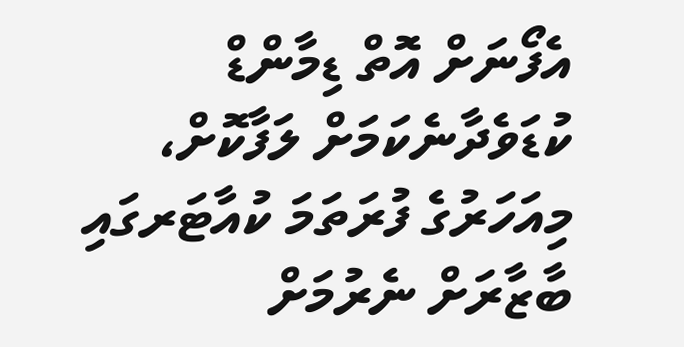އެފޯނަށް އޮތް ޑިމާންޑް ކުޑަވެދާނެކަމަށް ލަފާކޮށް، މިއަހަރުގެ ފުރަތަމަ ކުއާޓަރގައި ބާޒާރަށް ނެރުމަށް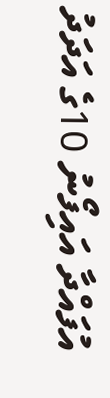އުފައްދާ އައިފޯނު 10ގެ އަދަދު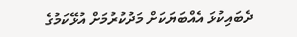ދެބައިކުޅަ އެއްބަޔަކަށް މަދުކުރުމަށް އުޅޭކަމުގެ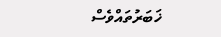ޚަބަރުތައްވެސް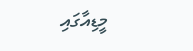މީޑިއާގައި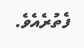ފެތުރެއެވެ.